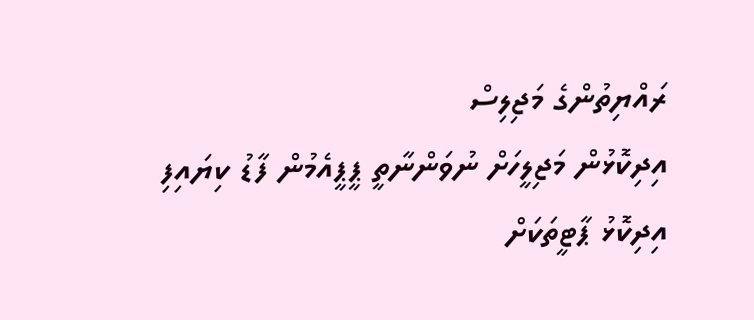ރައްޔިތުންގެ މަޖިލިސް
އިދިކޮޅުން މަޖިލީހަށް ނުވަންނާތީ ޕީޕީއެމުން ފާޑު ކިޔައިފި
އިދިކޮޅު ޕާޓީތަކަށް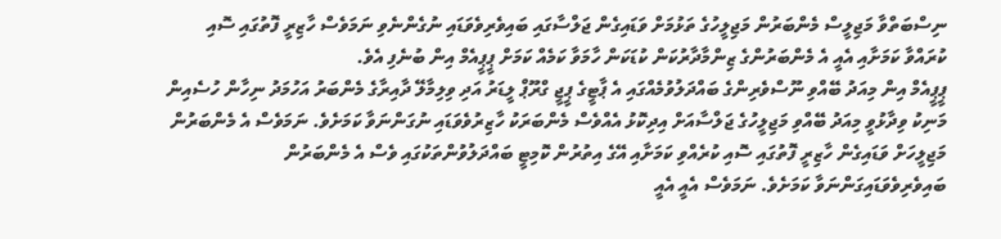ނިސްބަތްވާ މަޖިލީސް މެންބަރުން މަޖިލީހުގެ ތަޅުމަށް ވަޑައިގެން ޖަލްސާގައި ބައިވެރިވެވަޑައި ނުގެންނެވި ނަމަވެސް ހާޒިރީ ފޮތުގައި ސޮއި ކުރައްވާ ކަމަށާއި އެއީ އެ މެންބަރުންގެ ޒިންމާދާރުކަން ކުޑަކަން ހާމަވާ ކަމެއް ކަމަށް ޕީޕީއެމް އިން ބުނެފި އެވެ.
ޕީޕީއެމް އިން މިއަދު ބޭއްވި ނޫސްވެރިންގެ ބައްދަލުވުމެއްގައި އެ ޕާޓީގެ ޕީޖީ ގްރޫޕް ލީޑަރު އަދި ވިލިމާލޭ ދާއިރާގެ މެންބަރު އަހުމަދު ނިހާން ހުސެއިން މަނިކު ވިދާޅުވީ މިއަދު ބޭއްވި މަޖިލީހުގެ ޖަލްސާއަށް އިދިކޮޅު އެއްވެސް މެންބަރަކު ހާޒިރުވެވަޑައި ނުގަންނަވާ ކަމަށެވެ. ނަމަވެސް އެ މެންބަރުން މަޖިލީހަށް ވަޑައިގެން ހާޒިރީ ފޮތުގައި ސޮއި ކުރެއްވި ކަމަށާއި އޭގެ އިތުރުން ކޮމިޓީ ބައްދަލުވުންތަކުގައި ވެސް އެ މެންބަރުން ބައިވެރިވެވަޑައިގަންނަވާ ކަމަށެވެ. ނަމަވެސް އެއީ އެއީ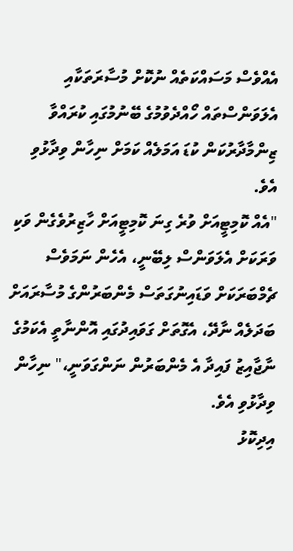އެއްވެސް މަސައްކަތެއް ނުކޮށް މުސާރަތަކާއި އެލަވަންސްތައް ހޯއްދެވުމުގެ ބޭނުމުގައި ކުރައްވާ ޒިންމާދާރުކަން ކުޑަ އަމަލެއް ކަމަށް ނިހާން ވިދާޅުވި އެވެ.
"އެއް ކޮމިޓީއަށް ވުރެ ގިނަ ކޮމިޓީއަށް ހާޒިރުވެގެން ވަކި ވަރަކަށް އެލަވަންސް ލިބޭނީ، އެހެން ނަމަވެސް ޗެމްބަރަކަށް ވަޑައިނުގަތަސް މެންބަރުންގެ މުސާރައަށް ބަދަލެއް ނާދޭ، އެގޮތަށް ގަވައިދުގައި އޮންނާތީ އެކަމުގެ ނާޖާއިޒު ފައިދާ އެ މެންބަރުން ނަންގަވަނީ،" ނިހާން ވިދާޅުވި އެވެ.
އިދިކޮޅު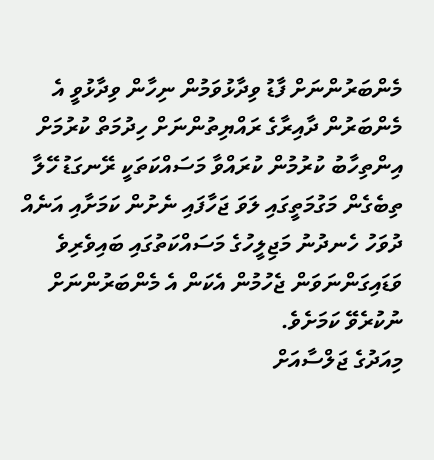މެންބަރުންނަށް ފާޑު ވިދާޅުވަމުން ނިހާން ވިދާޅުވީ އެ މެންބަރުން ދާއިރާގެ ރައްޔިތުންނަށް ހިދުމަތް ކުރުމަށް އިންތިހާބު ކުރުމުން ކުރައްވާ މަސައްކަތަކީ ރޭނގަޑު ހޭލާ ތިބެގެން މަގުމަތީގައި ލަވަ ޖަހާފައި ނެށުން ކަމަށާއި އަނެއް ދުވަހު ހެނދުނު މަޖިލީހުގެ މަސައްކަތުގައި ބައިވެރިވެ ވަޑައިގަންނަވަން ޖެހުމުން އެކަން އެ މެންބަރުންނަށް ނުކުރެވޭ ކަމަށެވެ.
މިއަދުގެ ޖަލްސާއަށް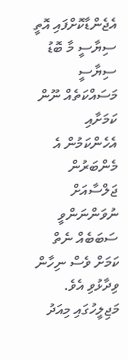އެޖެންޑާކޮށްފައި އޮތީ ސިޔާސީ މާ ބޮޑު ސިޔާސީ މަސައްކަތެއް ނޫން ކަމަށާއި އެހެންކަމުން އެ މެންބަރުން ޖަލްސާއަށް ނުވަންނަންވީ ސަބަބެއް ނެތް ކަމަށް ވެސް ނިހާން ވިދާޅުވި އެވެ.
މަޖިލީހުގައި މިއަދު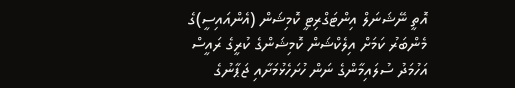އޮތީ ނޭޝަނަލް އިންޓަގްރިޓީ ކޮމިޝަން (އެންއައިސީ)ގެ މެންބަރު ކަމަށް އިލެކްޝަން ކޮމިޝަންގެ ކުރީގެ ރައީސް އަހުމަދު ސުލައިމާންގެ ނަން ހުށަހެޅުމަށާއި ޖަޕާނުގެ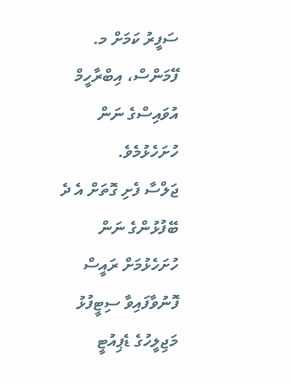ސަފީރު ކަމަށް މ. ފޭމަންސް، އިބްރާހީމް އުވައިސްގެ ނަން ހުށަހެޅުމެވެ.
ޖަލްސާ ފެށި ގޮތަށް އެ ދެ ބޭފުޅުންގެ ނަން ހުށަހެޅުމަށް ރައީސް ފޮނުވާފައިވާ ސިޓީފުޅު މަޖިލީހުގެ ޑެޕިއުޓީ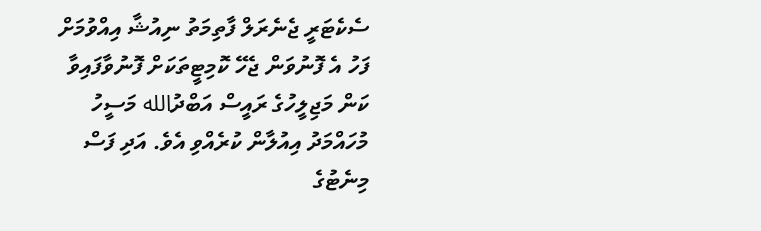ސެކެޓަރީ ޖެނެރަލް ފާތިމަތު ނިއުޝާ އިއްވުމަށް ފަހު އެ ފޮނުވަން ޖެހޭ ކޮމިޓީތަކަށް ފޮނުވާފައިވާ ކަން މަޖިލީހުގެ ރައީސް އަބްދުالله މަސީހު މުހައްމަދު އިއުލާން ކުރެއްވި އެވެ. އަދި ފަސް މިނެޓުގެ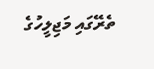ތެރޭގައި މަޖިލީހުގެ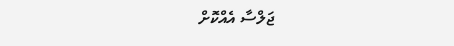ޖަލްސާ އެއްކޮށް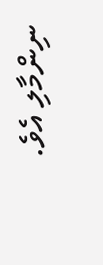ނިންމާލި އެވެ.